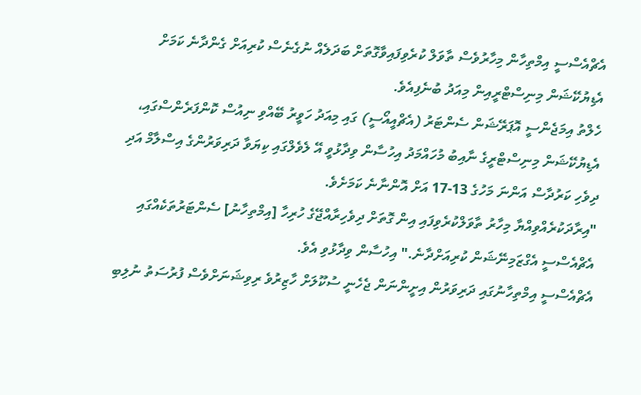އެޗްއެސްސީ އިމްތިހާން މިހާރުވެސް ތާވަލް ކުރެވިފައިވާގޮތަށް ބަދަލެއް ނުގެނެސް ކުރިއަށް ގެންދާނެ ކަމަށް އެޑިޔުކޭޝަން މިނިސްޓްރީއިން މިއަދު ބުނެފިއެވެ.
ހެލްތު އިމަޖެންސީ އޮޕަރޭޝަން ސެންޓަރު (އެޗްއީއޯސީ) ގައި މިއަދު ހަވީރު ބޭއްވި ނިއުސް ކޮންފަރެންސްގައި، އެޑިޔުކޭޝަން މިނިސްޓްރީގެ ނާއިބު މުހައްމަދު އިހުސާން ވިދާޅުވީ އޭ ލެވެލްގައި ކިޔަވާ ދަރިވަރުންގެ އިސްލާމް އަދި ދިވެހި ކަރުދާސް އަންނަ މަހުގެ 13-17 އަށް އޮންނާނެ ކަމަށެވެ.
"އިރާދަކުރެއްވިއްޔާ މިހާރު ތާވަލްކުރެވިފައި އިން ގޮތަށް ދިވެހިރާއްޖޭގެ ހުރިހާ [އިމްތިހާނު] ސެންޓަރުތަކެއްގައި އެޗްއެސްސީ އެގްޒަމިނޭޝަން ކުރިއަށްދާނެ." އިހުސާން ވިދާޅުވި އެވެ.
އެޗްއެސްސީ އިމްތިހާނުގައި ދަރިވަރުން އިށީންނަން ޖެހެނީ ސުކޫލަށް ހާޒިރުވެ ރިވިޝަނަށްވެސް ފުރުސަތު ނުލިބި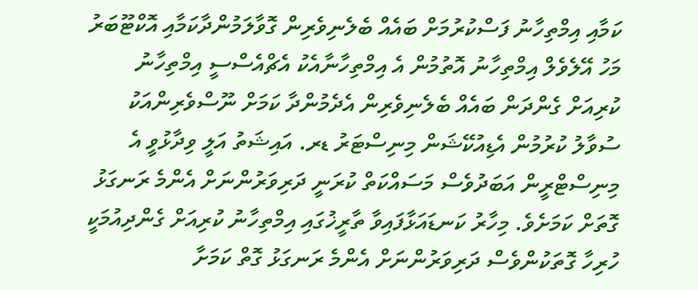ކަމާއި އިމްތިހާނު ފަސްކުރުމަށް ބައެއް ބެލެނިވެރިން ގޮވާލަމުންދާކަމާއި އޮކްޓޫބަރު މަހު އޭލެވެލް އިމްތިހާނު އޮތުމުން އެ އިމްތިހާނާއެކު އެޗްއެސްސީ އިމްތިހާނު ކުރިއަށް ގެންދަން ބައެއް ބެލެނިވެރިން އެދެމުންދާ ކަމަށް ނޫސްވެރިންއަކު ސުވާލު ކުރުމުން އެޑިއުކޭޝަން މިނިސްޓަރު ޑރ. އައިޝަތު އަލީ ވިދާޅުވީ އެ މިނިސްޓްރީން އަބަދުވެސް މަސައްކަތް ކުރަނީ ދަރިވަރުންނަށް އެންމެ ރަނގަޅު ގޮތަށް ކަމަށެވެ. މިހާރު ކަނޑައަޅާފައިވާ ތާރީޚުގައި އިމްތިހާނު ކުރިއަށް ގެންދިއުމަކީ ހުރިހާ ގޮތަކުންވެސް ދަރިވަރުންނަށް އެންމެ ރަނގަޅު ގޮތް ކަމަށާ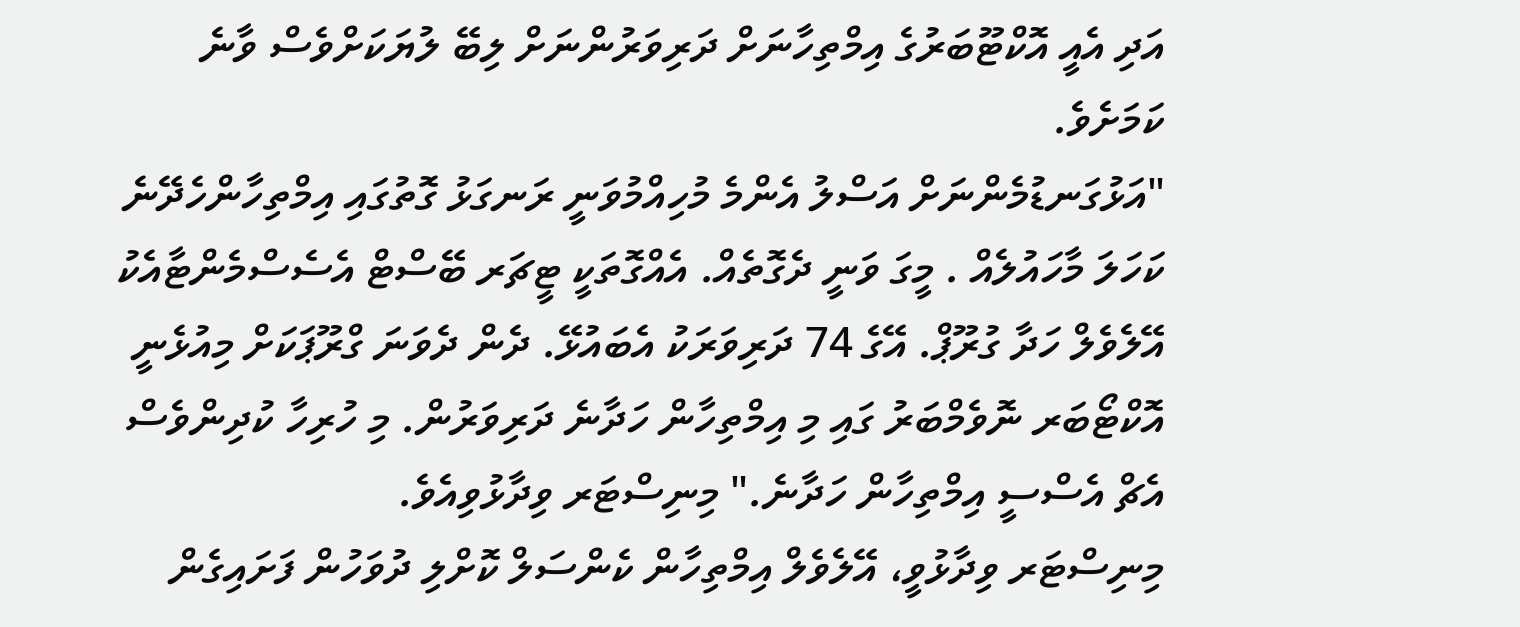އަދި އެއީ އޮކްޓޫބަރުގެ އިމްތިހާނަށް ދަރިވަރުންނަށް ލިބޭ ލުޔަކަށްވެސް ވާނެ ކަމަށެވެ.
"އަޅުގަނޑުމެންނަށް އަސްލު އެންމެ މުހިއްމުވަނީ ރަނގަޅު ގޮތުގައި އިމްތިހާންހެދޭނެ ކަހަލަ މާހައުލެއް . މީގަ ވަނީ ދެގޮތެއް. އެއްގޮތަކީ ޓީޗަރ ބޭސްޓް އެސެސްމެންޓާއެކު އޭލެވެލް ހަދާ ގުރޫޕް. އޭގެ 74 ދަރިވަރަކު އެބައުޅޭ. ދެން ދެވަނަ ގްރޫޕަކަށް މިއުޅެނީ އޮކްޓޯބަރ ނޮވެމްބަރު ގައި މި އިމްތިހާން ހަދާނެ ދަރިވަރުން. މި ހުރިހާ ކުދިންވެސް އެޗް އެސްސީ އިމްތިހާން ހަދާނެ." މިނިސްޓަރ ވިދާޅުވިއެވެ.
މިނިސްޓަރ ވިދާޅުވީ، އޭލެވެލް އިމްތިހާން ކެންސަލް ކޮށްލި ދުވަހުން ފަށައިގެން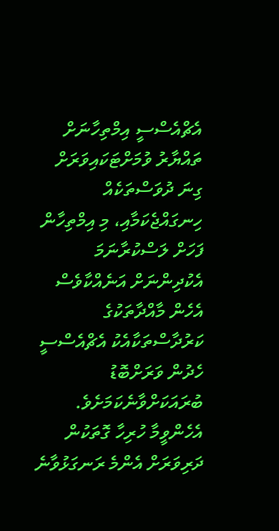އެޗްއެސްސީ އިމްތިހާނަށް ތައްޔާރު ވުމަށްޓަކައިވަރަށް ގިނަ ދުވަސްތަކެއް ހިނގައްޖެކަމާއި، މި އިމްތިހާން ފަހަށް ލަސްކުރާނަމަ އެކުދިންނަށް އަނެއްކާވެސް އެހެން މާއްދާތަކުގެ ކަރުދާސްތަކާއެކު އެޗްއެސްސީ ހެދުން ވަރަށްބޮޑު ބުރައަކަށްވާނެކަމަށެވެ. އެހެންވީމާ ހުރިހާ ގޮތަކުން ދަރިވަރަށް އެންމެ ރަނގަޅުވާނެ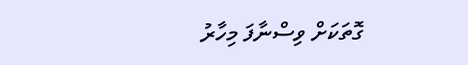ގޮތަކަށް ވިސްނާފަ މިހާރު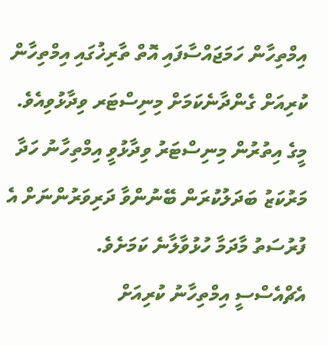އިމްތިހާން ހަމަޖައްސާފައި އޮތް ތާރިޚުގައި އިމްތިހާން ކުރިއަށް ގެންދާނެކަމަށް މިނިސްޓަރ ވިދާޅުވިއެވެ.
މީގެ އިތުރުން މިނިސްޓަރު ވިދާޅުވީ އިމްތިހާނު ހަދާ މަރުކަޒު ބަދަލުކުރަން ބޭނުންވާ ދަރިވަރުންނަށް އެ ފުރުސަތު މާދަމާ ހުޅުވާލާނެ ކަމަށެވެ.
އެޗްއެސްސީ އިމްތިހާނު ކުރިއަށް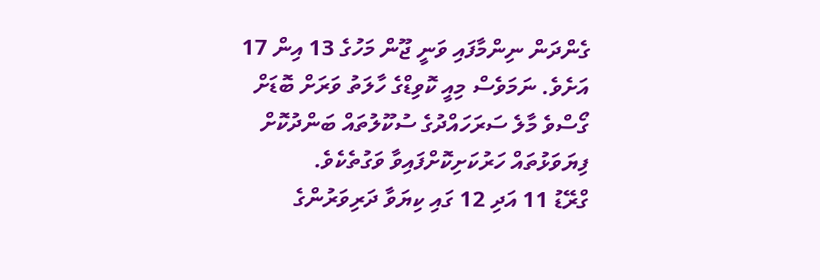ގެންދަން ނިންމާފައި ވަނީ ޖޫން މަހުގެ 13 އިން 17 އަށެވެ. ނަމަވެސް މިއީ ކޮވިޑްގެ ހާލަތު ވަރަށް ބޮޑަށް ގޯސްވެ މާލެ ސަރަހައްދުގެ ސުކޫލުތައް ބަންދުކޮށް ފިޔަވަޅުތައް ހަރުކަށިކޮށްފައިވާ ވަގުތެކެވެ.
ގްރޭޑު 11 އަދި 12 ގައި ކިޔަވާ ދަރިވަރުންގެ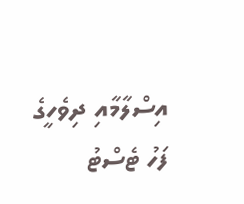އިސްލާމާއި ދިވެހީގެ ފަހު ޓެސްޓު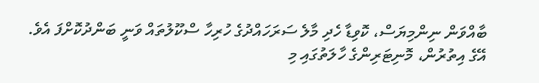ބާއްވަން ނިންމިޔަސް، ކޮވިޑާ ހެދި މާލެ ސަރަހައްދުގެ ހުރިހާ ސްކޫލުތައް ވަނީ ބަންދުކޮށްފަ އެވެ. އޭގެ އިތުރުން، މޮނިޓަރިންގެ ހާލަތުގައި މި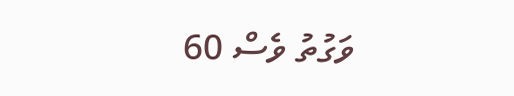ވަގުތު ވެސް 60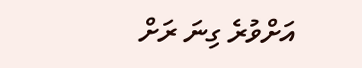އަށްވުރެ ގިނަ ރަށް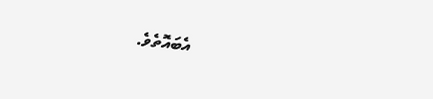އެބައޮތެވެ.